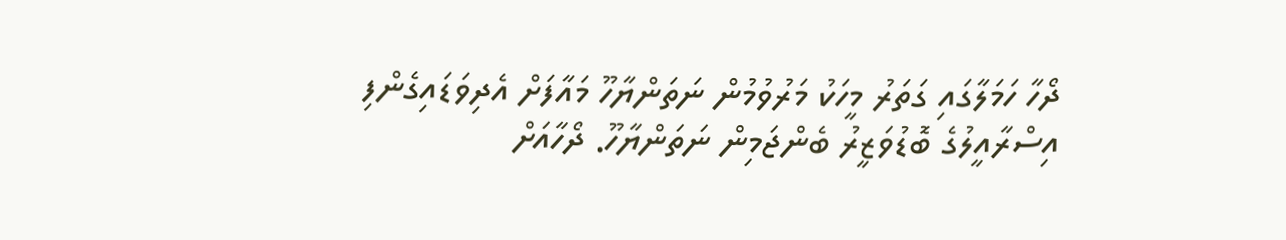ދޯހާ ހަމަލާގައި ގަތަރު މީހަކު މަރުވުމުން ނަތަންޔާހޫ މައާފަށް އެދިވަޑައިގެންފި
އިސްރާއީލުގެ ބޮޑުވަޒީރު ބެންޖަމިން ނަތަންޔާހޫ. ދޯހާއަށް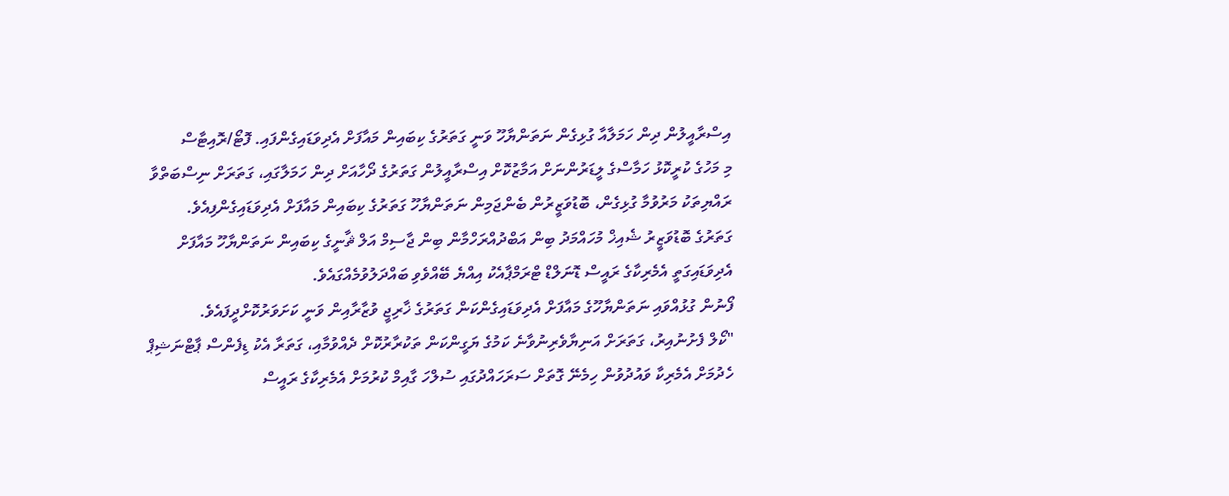އިސްރާއީލުން ދިން ހަމަލާއާ ގުޅިގެން ނަތަންޔާހޫ ވަނީ ގަތަރުގެ ކިބައިން މައާފަށް އެދިވަޑައިގެންފައި. ފޮޓޯ/ރޮއިޓާސް
މި މަހުގެ ކުރީކޮޅު ހަމާސްގެ ލީޑަރުންނަށް އަމާޒުކޮށް އިސްރާއީލުން ގަތަރުގެ ދޯހާއަށް ދިން ހަމަލާގައި، ގަތަރަށް ނިސްބަތްވާ ރައްޔިތަކު މަރުވުމާ ގުޅިގެން، ބޮޑުވަޒީރުން ބެންޖަމިން ނަތަންޔާހޫ ގަތަރުގެ ކިބައިން މައާފަށް އެދިވަޑައިގެންފިއެވެ.
ގަތަރުގެ ބޮޑުވަޒީރު ޝެއިޚް މުހައްމަދު ބިން އަބްދުއްރަހްމާން ބިން ޖާސިމް އަލް ޘާނީގެ ކިބައިން ނަތަންޔާހޫ މައާފަށް އެދިވަޑައިގަތީ އެމެރިކާގެ ރައީސް ޑޮނަލްޑް ޓްރަމްޕާއެކު އިއްޔެ ބޭއްވެވި ބައްދަލުވުމެއްގައެވެ.
ފޯނުން ގުޅުއްވައި ނަތަންޔާހޫގެ މައާފަށް އެދިވަޑައިގެންކަން ގަތަރުގެ ޚާރިޖީ ވުޒާރާއިން ވަނީ ކަށަވަރުކޮށްދީފައެވެ.
"ކޯލް ފެށުނުއިރު، ގަތަރަށް އަނިޔާވެރިނުވާނެ ކަމުގެ ޔަގީންކަން ތަކުރާރުކޮށް ދެއްވުމާއި، ގަތަރާ އެކު ޑިފެންސް ޕާޓްނަޝިޕް ހެދުމަށް އެމެރިކާ ވައުދުވުން ހިމެނޭ ގޮތަށް ސަރަހައްދުގައި ސުލްހަ ގާއިމް ކުރުމަށް އެމެރިކާގެ ރައީސް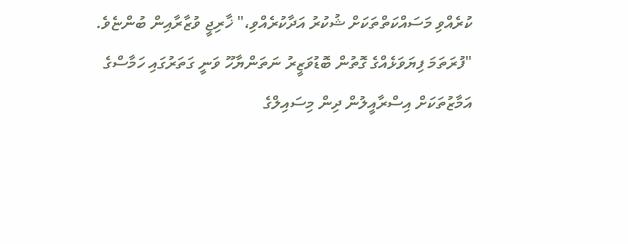ކުރެއްވި މަސައްކަތްތަކަށް ޝުކުރު އަދާކުރެއްވި،" ޚާރިޖީ ވުޒާރާއިން ބުންޏެވެ.
"ފުރަތަމަ ފިޔަވަޅެއްގެ ގޮތުން ބޮޑުވަޒީރު ނަތަންޔާހޫ ވަނީ ގަތަރުގައި ހަމާސްގެ އަމާޒުތަކަށް އިސްރާއީލުން ދިން މިސައިލްގެ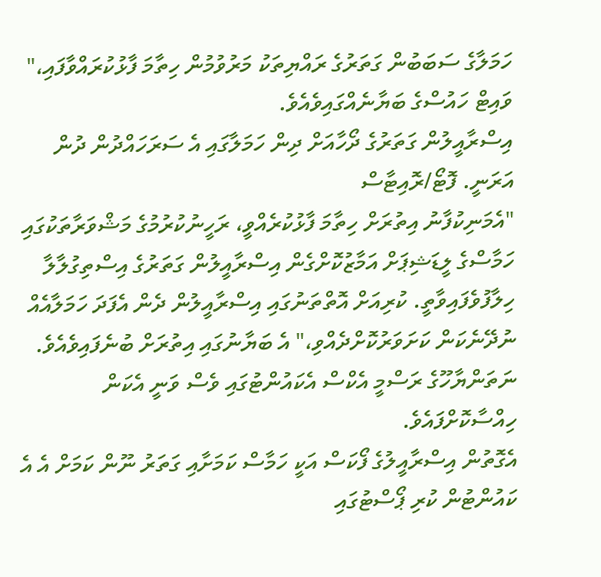ހަމަލާގެ ސަބަބުން ގަތަރުގެ ރައްޔިތަކު މަރުވުމުން ހިތާމަ ފާޅުކުރައްވާފައި،" ވައިޓް ހައުސްގެ ބަޔާނެއްގައިވެއެވެ.
އިސްރާއީލުން ގަތަރުގެ ދޯހާއަށް ދިން ހަމަލާގައި އެ ސަރަހައްދުން ދުން އަރަނީ. ފޮޓޯ/ރޮއިޓާސް
"އެމަނިކުފާނު އިތުރަށް ހިތާމަ ފާޅުކުރެއްވީ، ރަހީނުކުރުމުގެ މަޝްވަރާތަކުގައި ހަމާސްގެ ލީޑަޝިޕަށް އަމާޒުކޮށްގެން އިސްރާއީލުން ގަތަރުގެ އިސްތިގުލާލާ ހިލާފުވެފައިވާތީ. ކުރިއަށް އޮތްތަނުގައި އިސްރާއީލުން ދެން އެފަދަ ހަމަލާއެއް ނުދޭނެކަން ކަށަވަރުކޮށްދެއްވި،" އެ ބަޔާނުގައި އިތުރަށް ބުނެފައިވެއެވެ.
ނަތަންޔާހޫގެ ރަސްމީ އެކްސް އެކައުންޓުގައި ވެސް ވަނީ އެކަން ހިއްސާކޮށްފައެވެ.
އެގޮތުން އިސްރާއީލުގެ ފޯކަސް އަކީ ހަމާސް ކަމަށާއި ގަތަރު ނޫން ކަމަށް އެ އެ ކައުންޓުން ކުރި ޕޯސްޓުގައި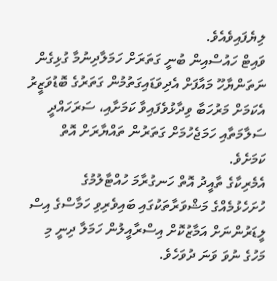ލިޔެފައިވެއެވެ.
ވައިޓް ހައުސްއިން ބުނީ ގަތަރަށް ހަމަލާދިނުމާ ގުޅިގެން ނަތަންޔާހޫ މައާފަށް އެދިވަޑައިގަތުމުން ގަތަރުގެ ބޮޑުވަޒީރު އެކަމަށް މަރުހަބާ ވިދާޅުވެފައިވާ ކަމަށާއި، ސަރަހައްދީ ސަލާމަތާއި ހަމަޖެހުމަށް ގަތަރުން ތައްޔާރަށް އޮތް ކަމަށެވެ.
އެމެރިކާގެ ތާއީދު އޮތް ހަނގުރާމަ ހުއްޓާލުމުގެ ހުށަހެޅުމެއްގެ މަޝްވަރާތަކުގައި ބައިވެރިވި ހަމާސްގެ އިސް ލީޑަރުންނަށް އަމާޒުކޮށް އިސްރާއީލުން ހަމަލާ ދިނީ މި މަހުގެ ނުވަ ވަނަ ދުވަހެވެ.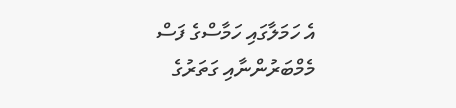އެ ހަމަލާގައި ހަމާސްގެ ފަސް މެމްބަރުންނާއި ގަތަރުގެ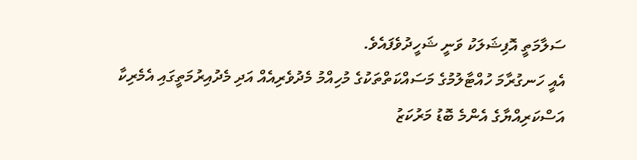ސަލާމަތީ އޮފިޝަލަކު ވަނީ ޝަހީދުވެފައެވެ.
އެއީ ހަނގުރާމަ ހުއްޓާލުމުގެ މަސައްކަތްތަކުގެ މުހިއްމު މެދުވެރިއެއް އަދި މެދުއިރުމަތީގައި އެމެރިކާ އަސްކަރިއްޔާގެ އެންމެ ބޮޑު މަރުކަޒު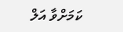ކަމަށްވާ އަލް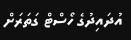އުދައިދުގެ ހޯސްޓް ގަތަރަށް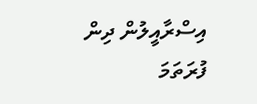އިސްރާއީލުން ދިން ފުރަތަމަ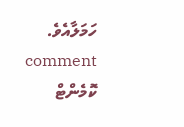ހަމަލާއެވެ.
comment ކޮމެންޓް